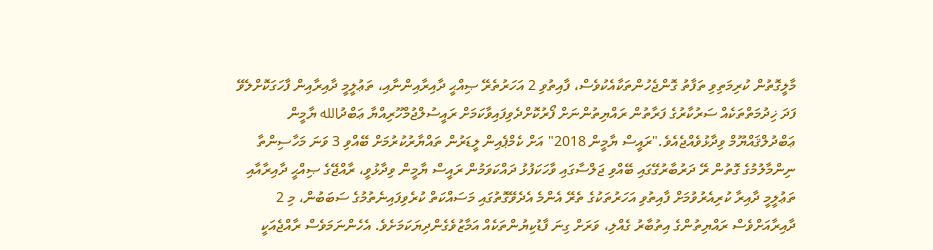މާލީގޮތުން ކުރިމަތިވި ތަފާތު ގޮންޖެހުންތަކާއެކުވެސް، ފާއިތުވި 2 އަހަރުތެރޭ ޞިއްޙީ ދާއިރާއިންނާއި، ތަޢުލީމީ ދާއިރާއިން ފާހަގަކޮށްލެވޭ ފަދަ ޚިދުމަތްތަކެއް ސަރުކާރުގެ ފަރާތުން ރައްޔިތުންނަށް ފޯރުކޮށްދެވިފައިވާކަމަށް ރައީސުލްޖުމްހޫރިއްޔާ ޢަބްދުالله ޔާމީން ޢަބްދުލްޤައްޔޫމް ވިދާޅުވެއްޖެއެވެ."ރައީސް ޔާމީން 2018" އަށް ކެމްޕެއިން ލީޑަރުން ތައްޔާރުކުރުމަށް ބޭއްވި 3 ވަނަ މަހާސިންތާ ނިންމާލުމުގެ ގޮތުން ރޭ ދަރުބާރުގޭގައި ބޭއްވި ޖަލްސާގައި ވާހަކަފުޅު ދައްކަވަމުން ރައީސް ޔާމީން ވިދާޅުވީ، ރާއްޖޭގެ ޞިއްޙީ ދާއިރާއާއި ތަޢުލީމީ ދާއިރާ ކުރިއެރުވުމަށް ފާއިތުވި އަހަރުތަކުގެ ތެރޭ އެންމެ އެދެވޭގޮތުގައި މަސައްކަތް ކުރެވިފައިނެތުމުގެ ސަބަބުން، މި 2 ދާއިރާއަށްވެސް ރައްޔިތުންގެ އިތުބާރު ގެއްލި، ވަރަށް ގިނަ ފާޑުކިޔުންތަކެއް އަމާޒުވެގެންދިޔަކަމަށެވެ. އެހެންނަމަވެސް ރާއްޖެއަކީ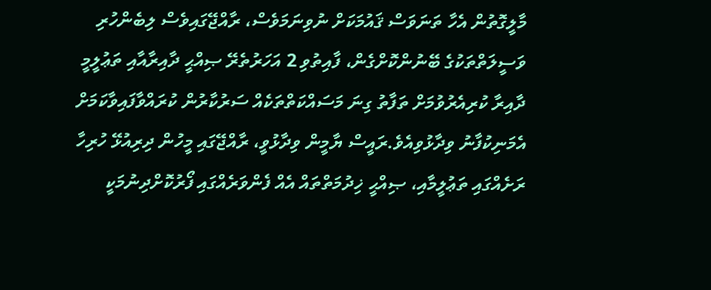މާލީގޮތުން އެހާ ތަނަވަސް ޤައުމަކަށް ނުވިނަމަވެސް، ރާއްޖޭގައިވެސް ލިބެންހުރި ވަސީލަތްތަކުގެ ބޭނުންކޮށްގެން، ފާއިތުވި 2 އަހަރުތެރޭ ޞިއްޙީ ދާއިރާއާއި ތަޢުލީމީ ދާއިރާ ކުރިއެރުވުމަށް ތަފާތު ގިނަ މަސައްކަތްތަކެއް ސަރުކާރުން ކުރައްވާފައިވާކަމަށް އެމަނިކުފާނު ވިދާޅުވިއެވެ.ރައީސް ޔާމީން ވިދާޅުވީ، ރާއްޖޭގައި މީހުން ދިރިއުޅޭ ހުރިހާ ރަށެއްގައި ތަޢުލީމާއި، ޞިއްޙީ ޚިދުމަތްތައް އެއް ފެންވަރެއްގައި ފޯރުކޮށްދިނުމަކީ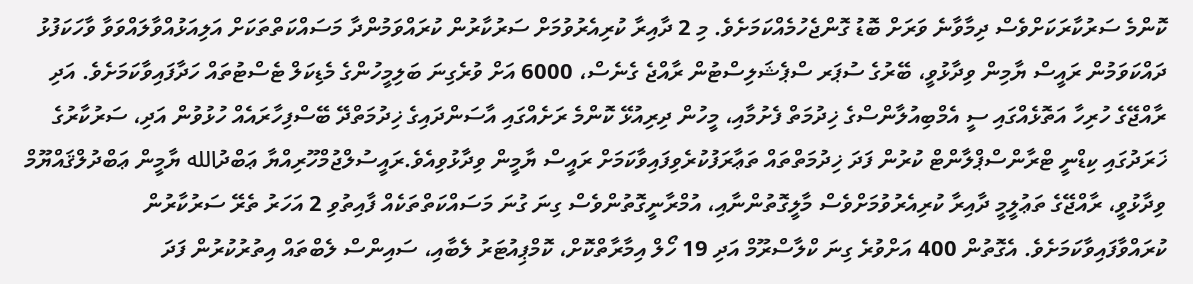ކޮންމެ ސަރުކާރަކަށްވެސް ދިމާވާނެ ވަރަށް ބޮޑު ގޮންޖެހުމެއްކަމަށެވެ. މި 2 ދާއިރާ ކުރިއެރުވުމަށް ސަރުކާރުން ކުރައްވަމުންދާ މަސައްކަތްތަކަށް އަލިއަޅުއްވާލައްވަވާ ވާހަކަފުޅު ދައްކަވަމުން ރައީސް ޔާމިން ވިދާޅުވީ، ބޭރުގެ ސުޕަރ ސްޕެޝަލިސްޓުން ރާއްޖެ ގެނެސް، 6000 އަށް ވުރެގިނަ ބަލިމީހުންގެ މެޑިކަލް ޓެސްޓުތައް ހަދާފައިވާކަމަށެވެ. އަދި ރާއްޖޭގެ ހުރިހާ އަތޮޅެއްގައި ސީ އެމްބިއުލާންސްގެ ޚިދުމަތް ފެށުމާއި، މީހުން ދިރިއުޅޭ ކޮންމެ ރަށެއްގައި އާސަންދައިގެ ޚިދުމަތްދޭ ބޭސްފިހާރައެއް ހުޅުވުން އަދި، ސަރުކާރުގެ ޚަރަދުގައި ކިޑްނީ ޓްރާންސްޕްލާންޓް ކުރުން ފަދަ ޚިދުމަތްތައް ތަޢާރަފުކުރެވިފައިވާކަމަށް ރައީސް ޔާމީން ވިދާޅުވިއެވެ.ރައީސުލްޖުމްހޫރިއްޔާ ޢަބްދުالله ޔާމީން ޢަބްދުލްޤައްޔޫމް ވިދާޅުވީ، ރާއްޖޭގެ ތަޢުލީމީ ދާއިރާ ކުރިއެރުވުމަށްވެސް މާލީގޮތުންނާއި، އުމްރާނީގޮތުންވެސް ގިނަ ގުނަ މަސައްކަތްތަކެއް ފާއިތުވި 2 އަހަރު ތެރޭ ސަރުކާރުން ކުރައްވާފައިވާކަމަށެވެ. އެގޮތުން 400 އަށްވުރެ ގިނަ ކްލާސްރޫމް އަދި 19 ހޯލް އިމާރާތްކޮށް، ކޮމްޕިއުޓަރު ލެބާއި، ސައިންސް ލެބްތައް އިތުރުކުރުން ފަދަ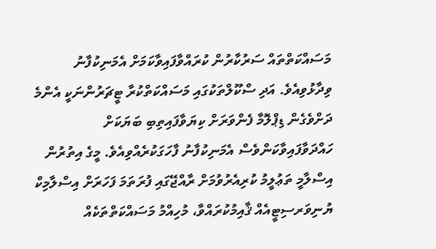މަސައްކަތްތައް ސަރުކާރުން ކުރައްވާފައިވާކަމަށް އެމަނިކުފާނު ވިދާޅުވިއެވެ. އަދި ސްކޫލްތަކުގައި މަސައްކަތްކުރާ ޓީޗަރުންނަކީ އެންމެ ދަށްވެގެން ޑިޕްލޮމާ ފެންވަރަށް ކިޔަވާފައިތިބި ބަޔަކަށް ހައްދަވާފައިވާކަންވެސް އެމަނިކުފާނު ފާހަގަކުރެއްވިއެވެ. މީގެ އިތުރުން އިސްލާމީ ތަޢުލީމު ކުރިއެރުވުމަށް ރާއްޖޭގައި ފުރަތަމަ ފަހަރަށް އިސްލާމިކް ޔުނިވަރސިޓީއެއް ޤާއިމުކުރައްވާ، މުހިއްމު މަސައްކަތްތަކެއް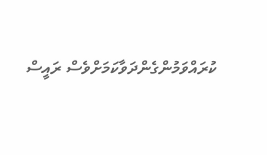ކުރައްވަމުންގެންދަވާކަމަށްވެސް ރައީސް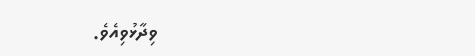ވިދާޅުވިއެވެ.